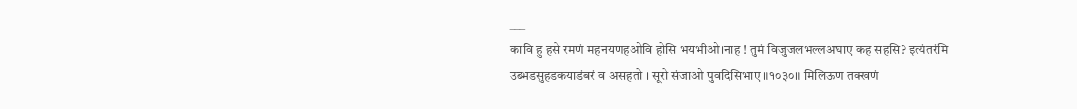___
कावि हु हसे रमणं महनयणहओवि होसि भयभीओ।नाह ! तुमं विजुजलभल्लअघाए कह सहसि? इत्यंतरंमि उब्भडसुहडकयाडंबरं व असहतो । सूरो संजाओ पुवदिसिभाए ॥१०३०॥ मिलिऊण तक्खणं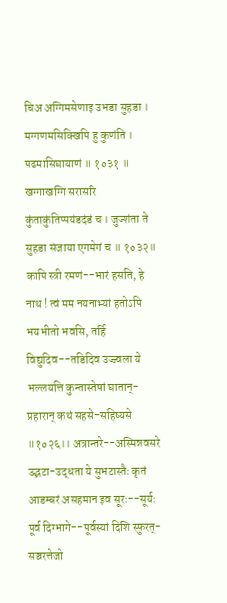चिअ अग्गिमसेणाइ उभडा सुहडा । मग्गणमसिक्खिपि हु कुणंति ।
पढमासिघायाणं ॥ १०३१ ॥ खग्गाखग्गि सरासरि कुंताकुंतिप्पयंडदंडं च । जुज्शंता ते सुहडा संजाया एगमेगं च ॥ १०३२॥
कापि स्त्री रमणं--भारं हसति, हे नाथ ! त्वं मम नयनाभ्यां हतोऽपि भयभीतो भवसि, तर्हि विद्युदिव--तडिदिव उज्ज्वला ये भल्लयत्ति कुन्तास्तेषां घातान्-प्रहारान् कथं सहसे-सहिष्यसे ॥१०२६।। अत्रान्तरे--अस्मिन्नवसरे उद्भटा-उद्धता ये सुभटास्तैः कृतं आडम्बरं असहमान इव सूरः--सूर्यः पूर्व दिग्भागे--पूर्वस्यां दिशि स्फुरत्-सञ्चरत्तेजो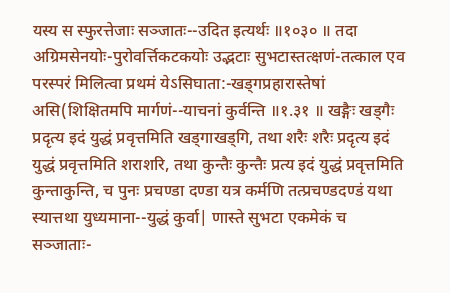यस्य स स्फुरत्तेजाः सञ्जातः--उदित इत्यर्थः ॥१०३० ॥ तदा अग्रिमसेनयोः-पुरोवर्त्तिकटकयोः उद्भटाः सुभटास्तत्क्षणं-तत्काल एव परस्परं मिलित्वा प्रथमं येऽसिघाता:-खड्गप्रहारास्तेषां असि(शिक्षितमपि मार्गणं--याचनां कुर्वन्ति ॥१.३१ ॥ खङ्गैः खड्गैः प्रदृत्य इदं युद्धं प्रवृत्तमिति खड्गाखड्गि, तथा शरैः शरैः प्रदृत्य इदं युद्धं प्रवृत्तमिति शराशरि, तथा कुन्तैः कुन्तैः प्रत्य इदं युद्धं प्रवृत्तमिति कुन्ताकुन्ति, च पुनः प्रचण्डा दण्डा यत्र कर्मणि तत्प्रचण्डदण्डं यथा स्यात्तथा युध्यमाना--युद्धं कुर्वा| णास्ते सुभटा एकमेकं च सञ्जाताः-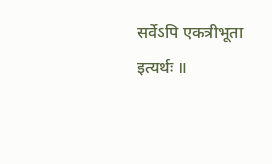सर्वेऽपि एकत्रीभूता इत्यर्थः ॥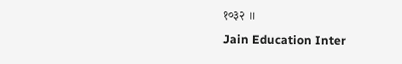१०३२ ॥
Jain Education Inter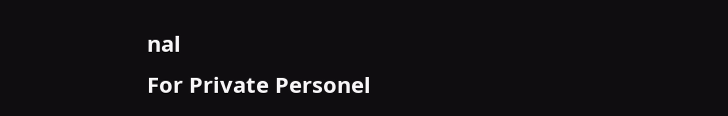nal
For Private Personel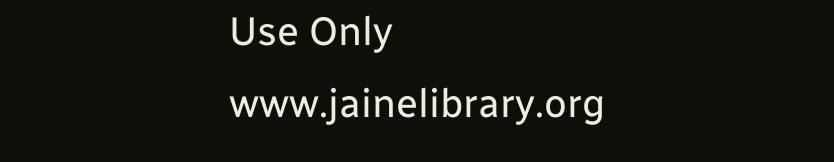Use Only
www.jainelibrary.org